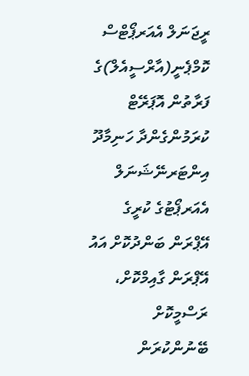ރީޖަނަލް އެއަރޕޯޓްސް ކޮމްޕެނީ(އާރްސީއެލް)ގެ ފަރާތުން އޮޕަރޭޓް ކުރަމުންގެންދާ ހަނިމާދޫ އިންޓަރނޭޝަނަލް އެއަރޕޯޓުގެ ކުރީގެ އޭޕްރަން ބަންދުކޮށް އައު އޭޕްރަން ގާއިމްކޮށް، ރަސްމީކޮށް ބޭނުންކުރަން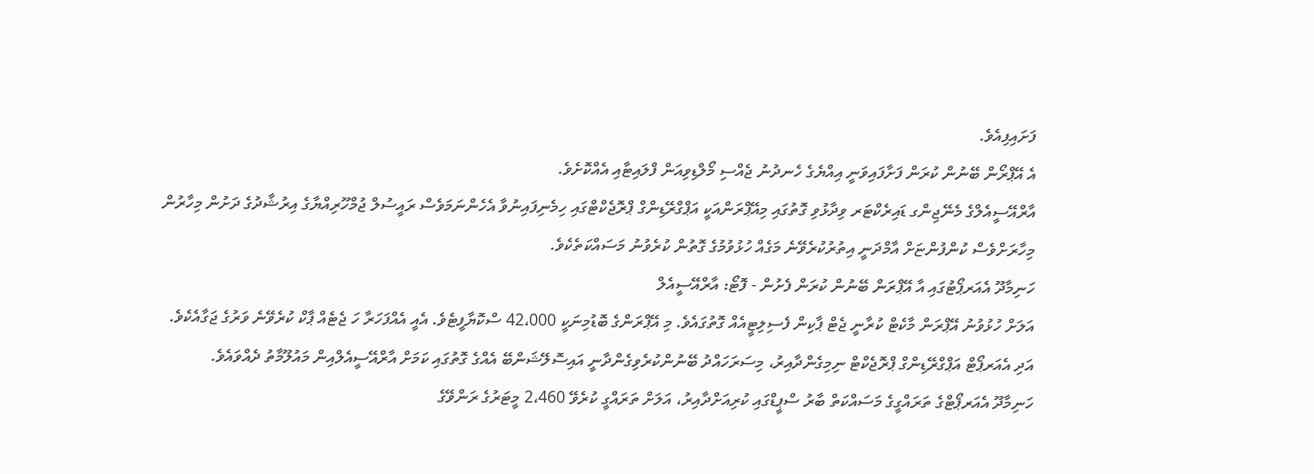ފަށައިފިއެވެ.
އެ އޭޕްރޯން ބޭނުން ކުރަން ފަށާފައިވަނީ އިއްޔެގެ ހެނދުނު ޖެއްސި މޯލްޑިވިއަން ފްލައިޓާއި އެއްކޮށެވެ.
އާރްއޭސީއެލްގެ މެނޭޖިންގ ޑައިރެކްޓަރ ވިދާޅުވި ގޮތުގައި މިއޭޕްރަންއަކީ އަޕްގްރޭޑިންގް ޕްރޮޖެކްޓްގައި ހިމެނިފައިނުވާ އެހެންނަމަވެސް ރައީސުލް ޖުމްހޫރިއްޔާގެ އިރުޝާދުގެ ދަށުން މިހާރުން މިހާރަށްވެސް ކުންފުންޏަށް އާމްދަނީ އިތުރުކުރެވޭނެ މަގެއް ހުޅުވުމުގެ ގޮތުން ކުރެވުނު މަސައްކަތެކެވެ.
ހަނިމާދޫ އެއަރޕޯޓުގައި އާ އޭޕްރަން ބޭނުން ކުރަން ފެށުން - ފޮޓޯ: އާރްއޭސީއެލް
އަލަށް ހުޅުވުނު އޭޕްރަން މާކެޓް ކުރާނީ ޖެޓް ޕާކިން ފެސިލިޓީއެއް ގޮތުގައެވެ. މި އޭޕްރަންގެ ބޮޑުމިނަކީ 42،000 ސްކޮޔާފީޓެވެ. އެއީ އެއްފަހަރާ ހަ ޖެޓެއް ޕާކް ކުރެވޭނެ ވަރުގެ ޖަގާއެކެވެ.
އަދި އެއަރޕޯޓް އަޕްގްރޭޑިންގް ޕްރޮޖެކްޓް ނިމިގެންދާއިރު، މިސަރަހައްދު ބޭނުންކުރެވިގެންދާނީ އައިސޮލޭޝަންބޭ އެއްގެ ގޮތުގައި ކަމަށް އާރްއޭސީއެލްއިން މައުލޫމާތު ދެއްވައެވެ.
ހަނިމާދޫ އެއަރޕޯޓްގެ ތަރައްގީގެ މަސައްކަތް ބާރު ސްޕީޑްގައި ކުރިއަށްދާއިރު، އަލަށް ތަރައްގީ ކުރެވޭ 2،460 މީޓަރުގެ ރަންވޭގެ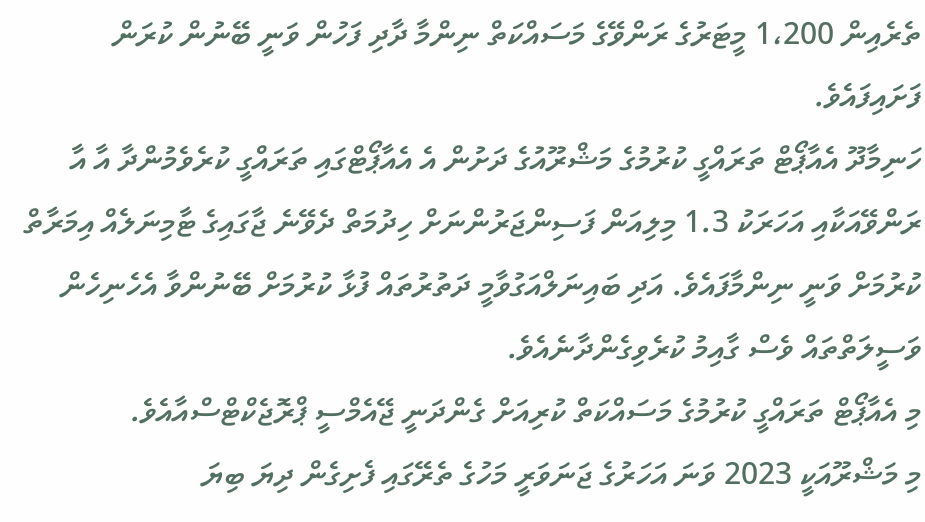ތެރެއިން 1،200 މީޓަރުގެ ރަންވޭގެ މަސައްކަތް ނިންމާ ދާދި ފަހުން ވަނީ ބޭނުން ކުރަން ފަށައިފައެވެ.
ހަނިމާދޫ އެއާޕޯޓް ތަރައްގީ ކުރުމުގެ މަޝްރޫއުގެ ދަށުން އެ އެއާޕޯޓްގައި ތަރައްގީ ކުރެވެމުންދާ އާ އާ ރަންވޭއަކާއި އަހަރަކު 1.3 މިލިއަން ފަސިންޖަރުންނަށް ހިދުމަތް ދެވޭނެ ޖާގައިގެ ޓާމިނަލެއް އިމަރާތް ކުރުމަށް ވަނީ ނިންމާފައެވެ. އަދި ބައިނަލްއަގުވާމީ ދަތުރުތައް ފުޅާ ކުރުމަށް ބޭނުންވާ އެހެނިހެން ވަސީލަތްތައް ވެސް ގާއިމު ކުރެވިގެންދާނެއެވެ.
މި އެއާޕޯޓް ތަރައްގީ ކުރުމުގެ މަސައްކަތް ކުރިއަށް ގެންދަނީ ޖޭއެމްސީ ޕްރޮޖެކްޓްސްއާއެވެ.
މި މަޝްރޫއަކީ 2023 ވަނަ އަހަރުގެ ޖަނަވަރީ މަހުގެ ތެރޭގައި ފެށިގެން ދިޔަ ބިޔަ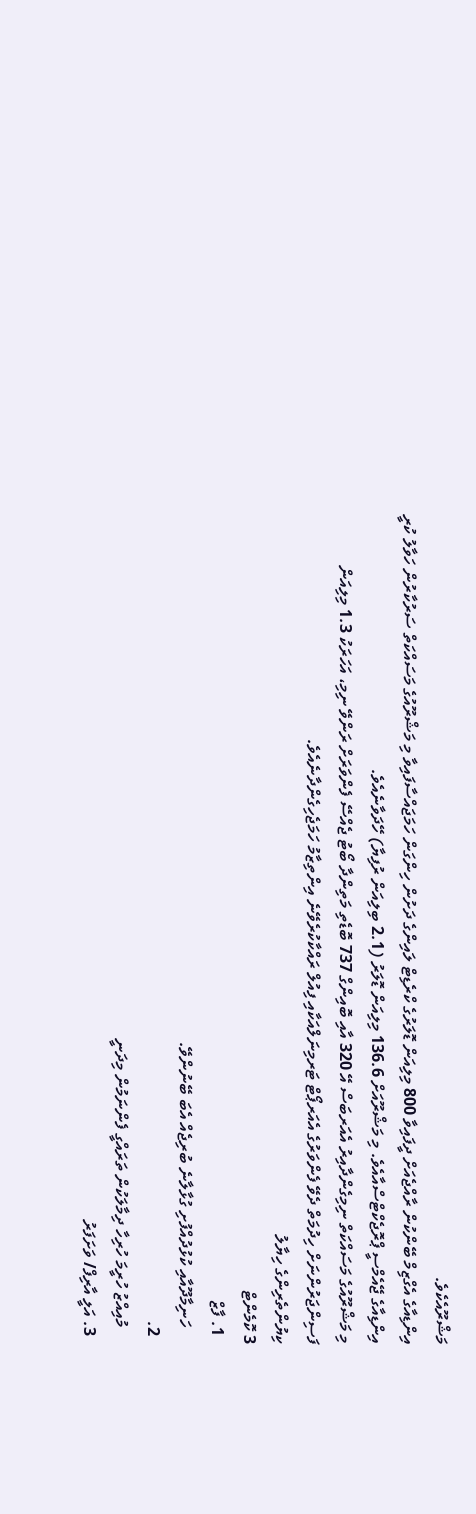މަޝްރޫއެކެވެ.
އިންޑިއާގެ އެގްޒިމް ބޭންކުން ރާއްޖެއަށް ދީފައިވާ 800 މިލިއަން ޑޮލަރުގެ ކްރެޑިޓް ލައިންގެ ދަށުން ހިންގަން ހަމަޖައްސާފައިވާ މި މަޝްރޫއުގެ މަސައްކަތް ސަރުކާރުން ހަވާލު ކުރީ އިންޑިއާގެ ޖޭއެމްސީ ޕްރޮޖެކްޓްސްއާއެވެ. މި މަޝްރޫއަށް 136.6 މިލިއަން ޑޮލަރު (2.1 ބިލިއަން ރުފިޔާ) ހޭދަވާނެއެވެ.
މި މަޝްރޫއުގެ މަސައްކަތް ނިމިގެންދާއިރު އެއަރބަސް އޭ 320 އާއި ބޮއިންގް 737 ބޮޑެތި މަތިންދާ ބޯޓު ޖެއްސޭ ފެންވަރަށް ރަންވޭ ނިމި، އަހަރަކު 1.3 މިލިއަން ފަސިންޖަރުންނަށް ހިދުމަތް ދެވޭ ފެންވަރުގެ އެއަރޕޯޓް ޓަރމިނަލްއަކާއި ފިއުލް ރައްކާކުރެވޭނެ އިންތިޒާމު ހަމަޖެހިގެންދާނެއެވެ.
ކިޔުންތެރިންގެ ހިޔާލު
3 ކޮމެންޓް
  1. ފާޒް
    ހަނިމާދޫއާއި ކުޅުދުއްފުށި ގުޅާލާނެ ބުރިޖެއް އެބަ ބޭނުންވޭ.
  2.
    މުއިއްޒު ހުރީމަ ހުރިހާ ދިމާލަކުން ތަރައްގީ ފެންނަމުން މިދަނީ
  3. އަލީ އާރިފް/ ވަށަފަރު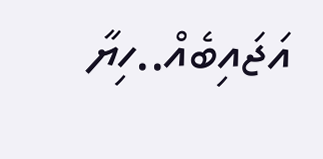އަޖައިބެއް..ހިޔާ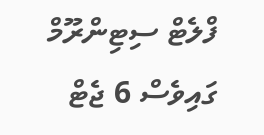ފްލެޓް ސިޓިންރޫމް ގައިވެސް 6 ޖެޓް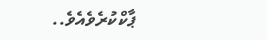ޕާކްކުރެވެއެވެ..